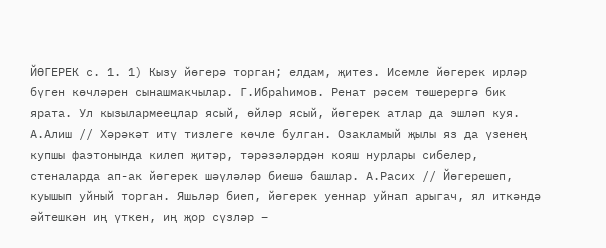ЙӨГЕРЕК с. 1. 1) Кызу йөгерә торган; елдам, җитез. Исемле йөгерек ирләр бүген көчләрен сынашмакчылар. Г.Ибраһимов. Ренат рәсем төшерергә бик ярата. Ул кызылармеецлар ясый, өйләр ясый, йөгерек атлар да эшләп куя. А.Алиш // Хәрәкәт итү тизлеге көчле булган. Озакламый җылы яз да үзенең купшы фаэтонында килеп җитәр, тәрәзәләрдән кояш нурлары сибелер, стеналарда ап-ак йөгерек шәүләләр биешә башлар. А.Расих // Йөгерешеп, куышып уйный торган. Яшьләр биеп, йөгерек уеннар уйнап арыгач, ял иткәндә әйтешкән иң үткен, иң җор сүзләр –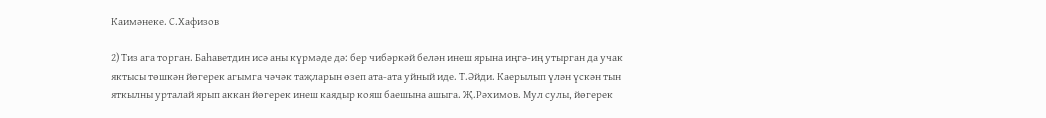Каимәнеке. С.Хафизов

2) Тиз ага торган. Баһаветдин исә аны күрмәде дә: бер чибәркәй белән инеш ярына иңгә-иң утырган да учак яктысы төшкән йөгерек агымга чәчәк таҗларын өзеп ата-ата уйный иде. Т.Әйди. Каерылып үлән үскән тын яткылны урталай ярып аккан йөгерек инеш каядыр кояш баешына ашыга. Җ.Рәхимов. Мул сулы, йөгерек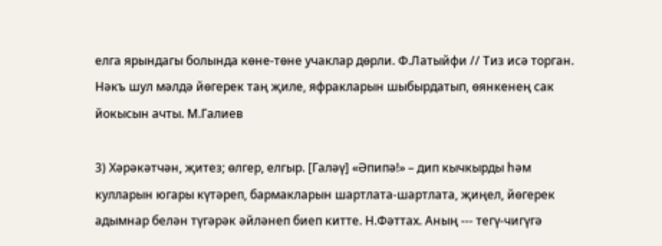елга ярындагы болында көне-төне учаклар дөрли. Ф.Латыйфи // Тиз исә торган. Нәкъ шул мәлдә йөгерек таң җиле, яфракларын шыбырдатып, өянкенең сак йокысын ачты. М.Галиев

3) Хәрәкәтчән, җитез; өлгер, елгыр. [Галәү] «Әпипә!» – дип кычкырды һәм кулларын югары күтәреп, бармакларын шартлата-шартлата, җиңел, йөгерек адымнар белән түгәрәк әйләнеп биеп китте. Н.Фәттах. Аның --- тегү-чигүгә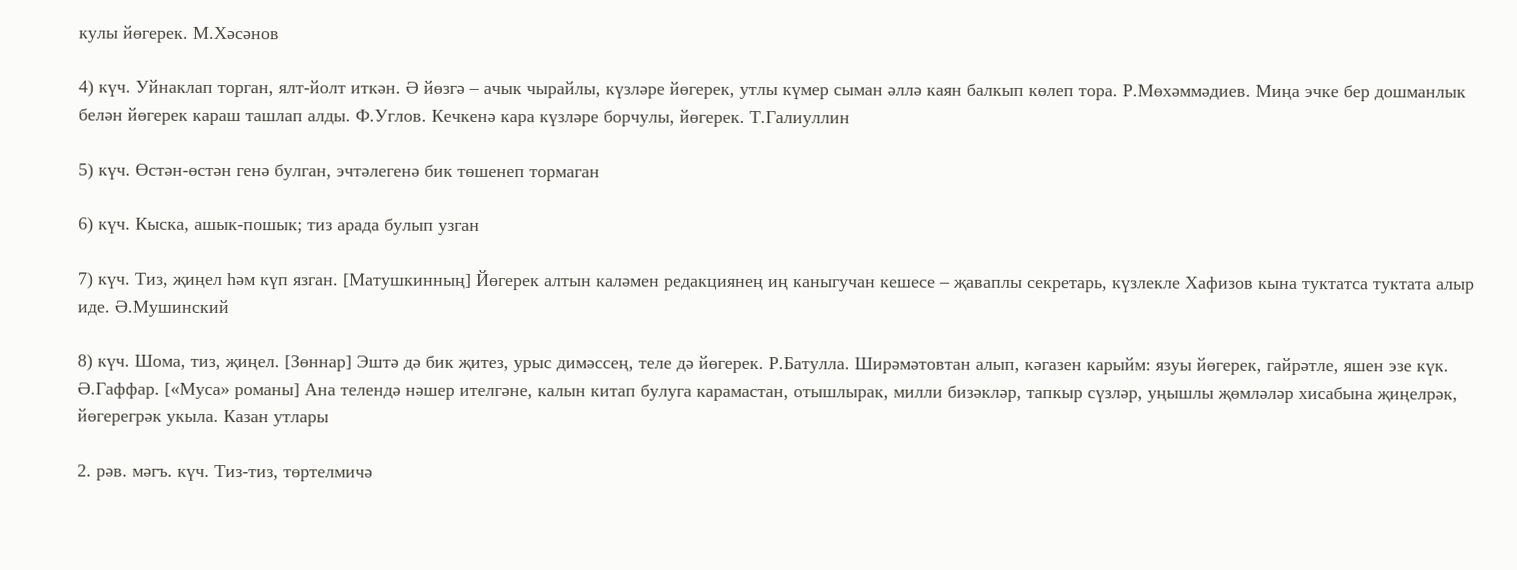кулы йөгерек. М.Хәсәнов

4) күч. Уйнаклап торган, ялт-йолт иткән. Ә йөзгә – ачык чырайлы, күзләре йөгерек, утлы күмер сыман әллә каян балкып көлеп тора. Р.Мөхәммәдиев. Миңа эчке бер дошманлык белән йөгерек караш ташлап алды. Ф.Углов. Кечкенә кара күзләре борчулы, йөгерек. Т.Галиуллин

5) күч. Өстән-өстән генә булган, эчтәлегенә бик төшенеп тормаган

6) күч. Кыска, ашык-пошык; тиз арада булып узган

7) күч. Тиз, җиңел һәм күп язган. [Матушкинның] Йөгерек алтын каләмен редакциянең иң каныгучан кешесе – җаваплы секретарь, күзлекле Хафизов кына туктатса туктата алыр иде. Ә.Мушинский

8) күч. Шома, тиз, җиңел. [Зөннар] Эштә дә бик җитез, урыс димәссең, теле дә йөгерек. Р.Батулла. Ширәмәтовтан алып, кәгазен карыйм: язуы йөгерек, гайрәтле, яшен эзе күк. Ә.Гаффар. [«Муса» романы] Ана телендә нәшер ителгәне, калын китап булуга карамастан, отышлырак, милли бизәкләр, тапкыр сүзләр, уңышлы җөмләләр хисабына җиңелрәк, йөгерегрәк укыла. Казан утлары

2. рәв. мәгъ. күч. Тиз-тиз, төртелмичә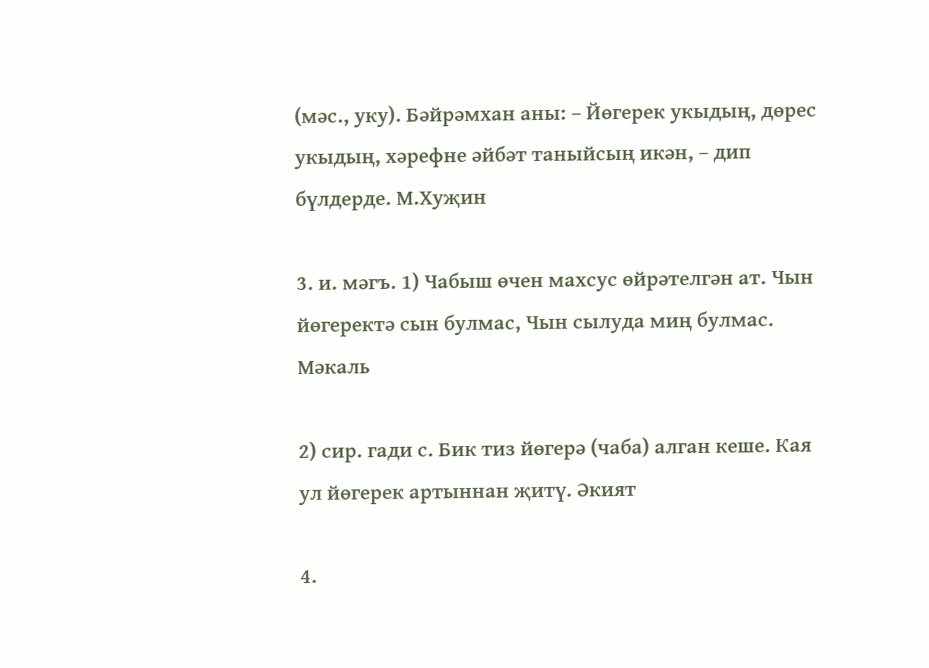(мәс., уку). Бәйрәмхан аны: – Йөгерек укыдың, дөрес укыдың, хәрефне әйбәт таныйсың икән, – дип бүлдерде. М.Хуҗин

3. и. мәгъ. 1) Чабыш өчен махсус өйрәтелгән ат. Чын йөгеректә сын булмас, Чын сылуда миң булмас. Мәкаль

2) сир. гади с. Бик тиз йөгерә (чаба) алган кеше. Кая ул йөгерек артыннан җитү. Әкият

4.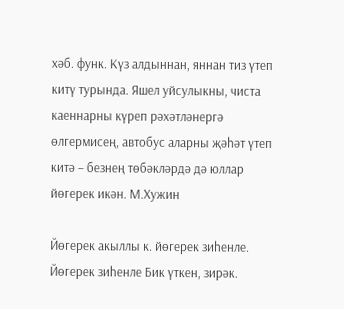хәб. функ. Күз алдыннан, яннан тиз үтеп китү турында. Яшел уйсулыкны, чиста каеннарны күреп рәхәтләнергә өлгермисең, автобус аларны җәһәт үтеп китә – безнең төбәкләрдә дә юллар йөгерек икән. М.Хужин

Йөгерек акыллы к. йөгерек зиһенле. Йөгерек зиһенле Бик үткен, зирәк.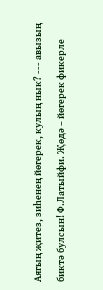Аягың җитез, зиһенең йөгерек, кулың нык? --- авызың биктә булсын! Ф.Латыйфи. Җөдә – йөгерек фикерле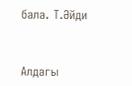бала. Т.Әйди



Алдагы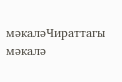мәкаләЧираттагы мәкалә